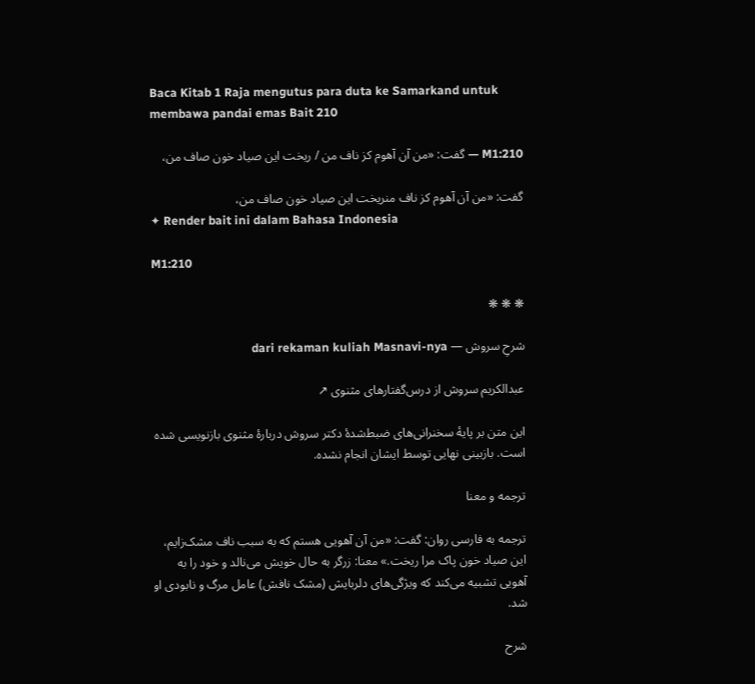Baca Kitab 1 Raja mengutus para duta ke Samarkand untuk membawa pandai emas Bait 210

M1:210 — گفت: «من آن آهوم کز ناف من / ریخت این صیاد خون صاف من،

گفت: «من آن آهوم کز ناف منریخت این صیاد خون صاف من،
✦ Render bait ini dalam Bahasa Indonesia

M1:210

❋ ❋ ❋

شرحِ سروش — dari rekaman kuliah Masnavi-nya

عبدالکریم سروش از درس‌گفتارهای مثنوی ↗

این متن بر پایهٔ سخنرانی‌های ضبط‌شدهٔ دکتر سروش دربارهٔ مثنوی بازنویسی شده است. بازبینی نهایی توسط ایشان انجام نشده.

ترجمه و معنا

ترجمه به فارسی روان: گفت: «من آن آهویی هستم که به سبب ناف مشک‌زایم، این صیاد خون پاک مرا ریخت.» معنا: زرگر به حال خویش می‌نالد و خود را به آهویی تشبیه می‌کند که ویژگی‌های دلربایش (مشک نافش) عامل مرگ و نابودی او شد.

شرح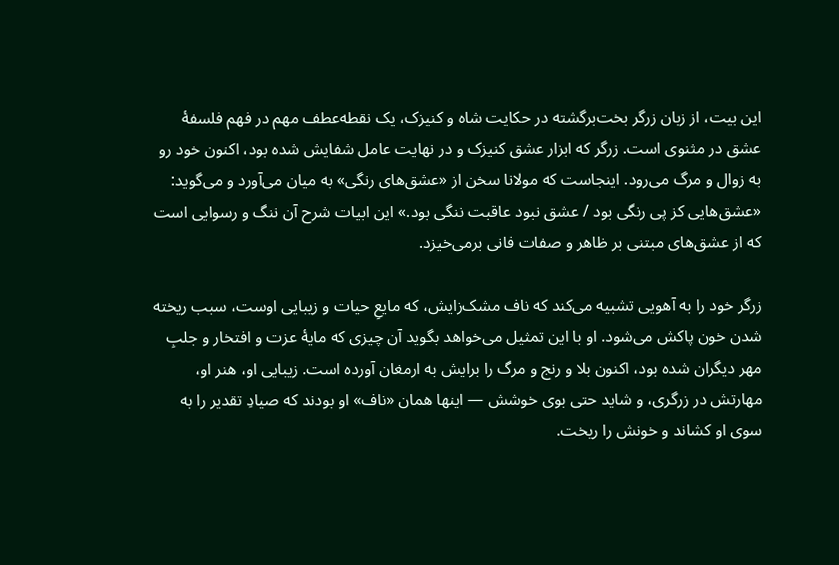این بیت، از زبان زرگر بخت‌برگشته در حکایت شاه و کنیزک، یک نقطه‌عطف مهم در فهم فلسفهٔ عشق در مثنوی است. زرگر که ابزار عشق کنیزک و در نهایت عامل شفایش شده بود، اکنون خود رو به زوال و مرگ می‌رود. اینجاست که مولانا سخن از «عشق‌های رنگی» به میان می‌آورد و می‌گوید: «عشق‌هایی کز پی رنگی بود / عشق نبود عاقبت ننگی بود.» این ابیات شرح آن ننگ و رسوایی است که از عشق‌های مبتنی بر ظاهر و صفات فانی برمی‌خیزد.

زرگر خود را به آهویی تشبیه می‌کند که ناف مشک‌زایش، که مایعِ حیات و زیبایی اوست، سبب ریخته شدن خون پاکش می‌شود. او با این تمثیل می‌خواهد بگوید آن چیزی که مایهٔ عزت و افتخار و جلبِ مهر دیگران شده بود، اکنون بلا و رنج و مرگ را برایش به ارمغان آورده است. زیبایی او، هنر او، مهارتش در زرگری، و شاید حتی بوی خوشش — اینها همان «ناف» او بودند که صیادِ تقدیر را به سوی او کشاند و خونش را ریخت.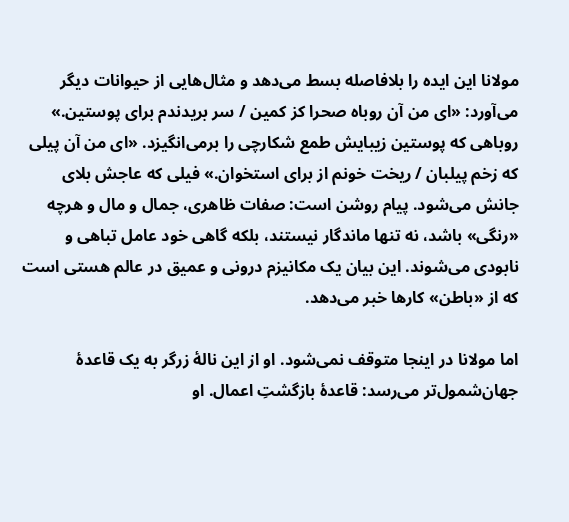مولانا این ایده را بلافاصله بسط می‌دهد و مثال‌هایی از حیوانات دیگر می‌آورد: «ای من آن روباه صحرا کز کمین / سر بریدندم برای پوستین.» روباهی که پوستین زیبایش طمع شکارچی را برمی‌انگیزد. «ای من آن پیلی که زخم پیلبان / ریخت خونم از برای استخوان.» فیلی که عاجش بلای جانش می‌شود. پیام روشن است: صفات ظاهری، جمال و مال و هرچه «رنگی» باشد، نه تنها ماندگار نیستند، بلکه گاهی خود عامل تباهی و نابودی می‌شوند. این بیان یک مکانیزم درونی و عمیق در عالم هستی است که از «باطن» کارها خبر می‌دهد.

اما مولانا در اینجا متوقف نمی‌شود. او از این نالهٔ زرگر به یک قاعدهٔ جهان‌شمول‌تر می‌رسد: قاعدهٔ بازگشتِ اعمال. او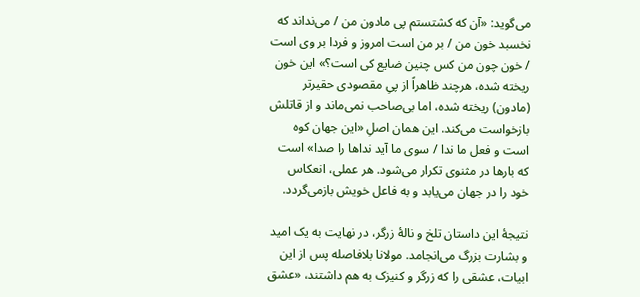می‌گوید: «آن که کشتستم پی مادون من / می‌نداند که نخسبد خون من / بر من است امروز و فردا بر وی است / خون چون من کس چنین ضایع کی است؟» این خون ریخته شده، هرچند ظاهراً از پیِ مقصودی حقیرتر (مادون) ریخته شده، اما بی‌صاحب نمی‌ماند و از قاتلش بازخواست می‌کند. این همان اصلِ «این جهان کوه است و فعل ما ندا / سوی ما آید نداها را صدا» است که بارها در مثنوی تکرار می‌شود. هر عملی، انعکاس خود را در جهان می‌یابد و به فاعل خویش بازمی‌گردد.

نتیجهٔ این داستان تلخ و نالهٔ زرگر، در نهایت به یک امید و بشارت بزرگ می‌انجامد. مولانا بلافاصله پس از این ابیات، عشقی را که زرگر و کنیزک به هم داشتند، «عشق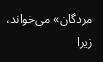مردگان» می‌خواند، زیرا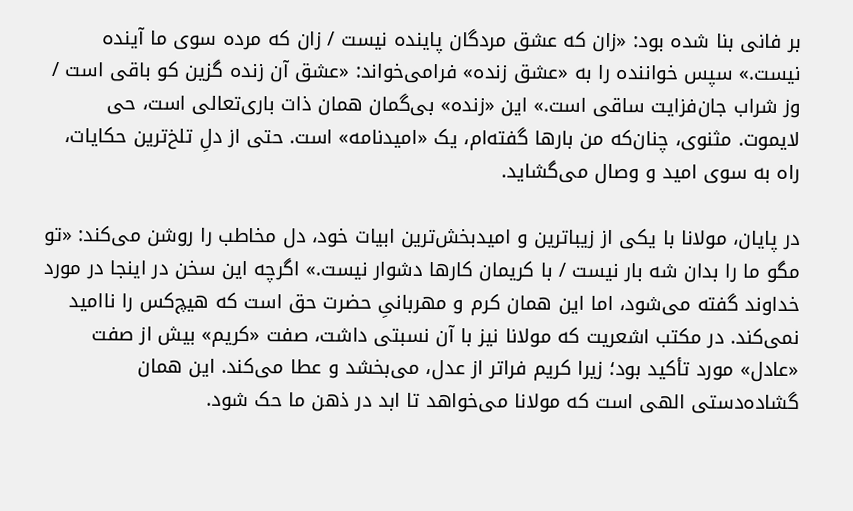بر فانی بنا شده بود: «زان که عشق مردگان پاینده نیست / زان که مرده سوی ما آینده نیست.» سپس خواننده را به «عشق زنده» فرامی‌خواند: «عشق آن زنده گزین کو باقی است / وز شراب جان‌فزایت ساقی است.» این «زنده» بی‌گمان همان ذات باری‌تعالی است، حی لایموت. مثنوی، چنان‌که من بارها گفته‌ام، یک «امیدنامه» است. حتی از دلِ تلخ‌ترین حکایات، راه به سوی امید و وصال می‌گشاید.

در پایان، مولانا با یکی از زیباترین و امیدبخش‌ترین ابیات خود، دل مخاطب را روشن می‌کند: «تو مگو ما را بدان شه بار نیست / با کریمان کارها دشوار نیست.» اگرچه این سخن در اینجا در مورد خداوند گفته می‌شود، اما این همان کرم و مهربانیِ حضرت حق است که هیچ‌کس را ناامید نمی‌کند. در مکتب اشعریت که مولانا نیز با آن نسبتی داشت، صفت «کریم» بیش از صفت «عادل» مورد تأکید بود؛ زیرا کریم فراتر از عدل، می‌بخشد و عطا می‌کند. این همان گشاده‌دستی الهی است که مولانا می‌خواهد تا ابد در ذهن ما حک شود.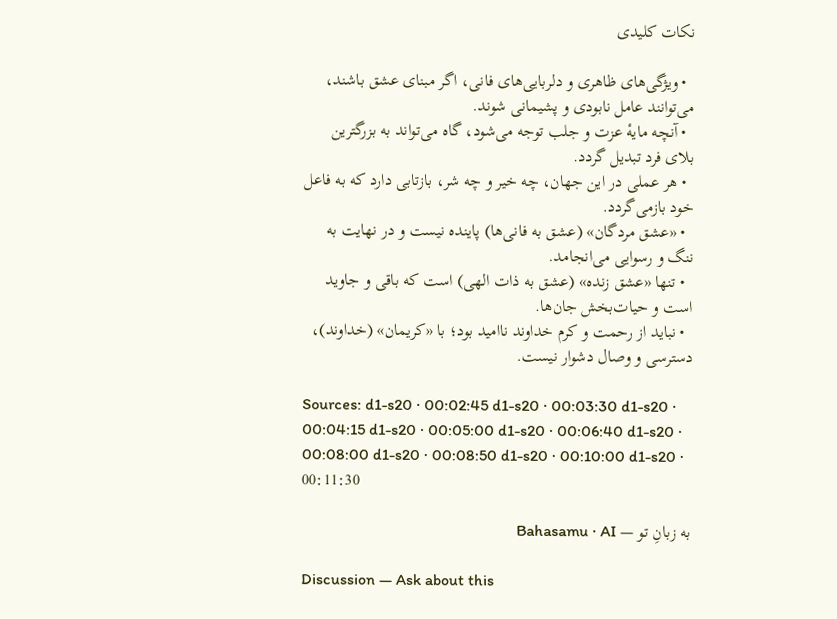نکات کلیدی

  • ویژگی‌های ظاهری و دلربایی‌های فانی، اگر مبنای عشق باشند، می‌توانند عامل نابودی و پشیمانی شوند.
  • آنچه مایهٔ عزت و جلب توجه می‌شود، گاه می‌تواند به بزرگترین بلای فرد تبدیل گردد.
  • هر عملی در این جهان، چه خیر و چه شر، بازتابی دارد که به فاعل خود بازمی‌گردد.
  • «عشق مردگان» (عشق به فانی‌ها) پاینده نیست و در نهایت به ننگ و رسوایی می‌انجامد.
  • تنها «عشق زنده» (عشق به ذات الهی) است که باقی و جاوید است و حیات‌بخش جان‌ها.
  • نباید از رحمت و کرم خداوند ناامید بود؛ با «کریمان» (خداوند)، دسترسی و وصال دشوار نیست.

Sources: d1-s20 · 00:02:45 d1-s20 · 00:03:30 d1-s20 · 00:04:15 d1-s20 · 00:05:00 d1-s20 · 00:06:40 d1-s20 · 00:08:00 d1-s20 · 00:08:50 d1-s20 · 00:10:00 d1-s20 · 00:11:30

به زبانِ تو — Bahasamu · AI

Discussion — Ask about this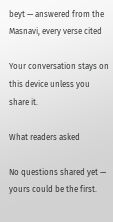beyt — answered from the Masnavi, every verse cited

Your conversation stays on this device unless you share it.

What readers asked

No questions shared yet — yours could be the first.